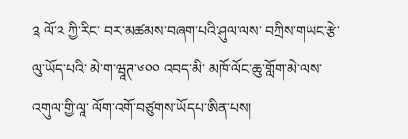༉ ལོ་༢ ཀྱི་རིང་ བར་མཚམས་བཞག་པའི་ཤུལ་ལས་ བཀྲིས་གཡང་རྩེ་ལུ་ཡོད་པའི་ མེ་ག་ཝཱཊ་༦༠༠ འབད་མི་ མཁོ་ལོང་ཆུ་གློག་མེ་ལས་འགུལ་གྱི་ལཱ་ ལོག་འགོ་བཙུགས་ཡོདཔ་ཨིན་པས།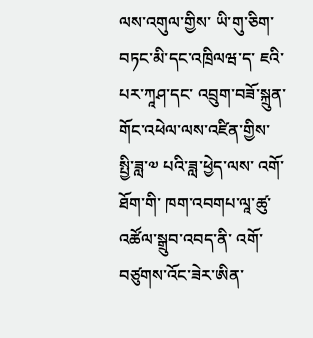ལས་འགུལ་གྱིས་ ཡི་གུ་ཅིག་བཏང་མི་དང་འཁྲིལཝ་ད་ ཇའི་པར་ཀཱཤ་དང་ འབྲུག་བཟོ་སྐྲུན་གོང་འཕེལ་ལས་འཛིན་གྱིས་ སྤྱི་ཟླ་༧ པའི་ཟླ་ཕྱེད་ལས་ འགོ་ཐོག་གི་ ཁག་འབགཔ་ལཱ་ཚུ་ འཚོལ་སྒྲུབ་འབད་ནི་ འགོ་བཙུགས་འོང་ཟེར་ཨིན་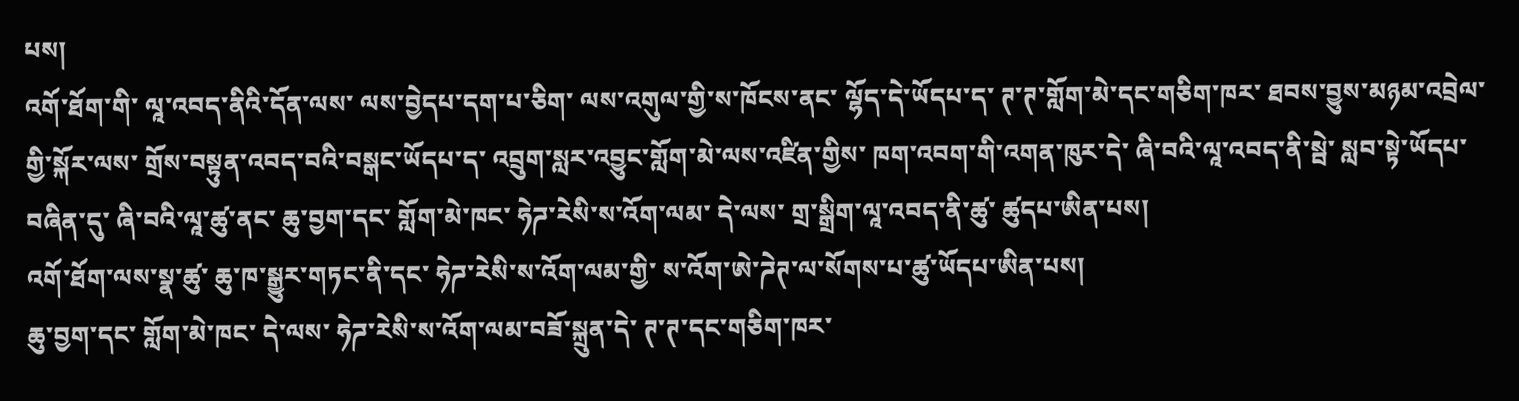པས།
འགོ་ཐོག་གི་ ལཱ་འབད་ནིའི་དོན་ལས་ ལས་བྱེདཔ་དག་པ་ཅིག་ ལས་འགུལ་གྱི་ས་ཁོངས་ནང་ ལྷོད་དེ་ཡོདཔ་ད་ ཊ་ཊ་གློག་མེ་དང་གཅིག་ཁར་ ཐབས་བྱུས་མཉམ་འབྲེལ་གྱི་སྐོར་ལས་ གྲོས་བསྟུན་འབད་བའི་བསྒང་ཡོདཔ་ད་ འབྲུག་སླར་འབྱུང་གློག་མེ་ལས་འཛིན་གྱིས་ ཁག་འབག་གི་འགན་ཁུར་དེ་ ཞི་བའི་ལཱ་འབད་ནི་སྦེ་ སླབ་སྟེ་ཡོདཔ་བཞིན་དུ་ ཞི་བའི་ལཱ་ཚུ་ནང་ ཆུ་བྱག་དང་ གློག་མེ་ཁང་ ཧེཌ་རེསི་ས་འོག་ལམ་ དེ་ལས་ གྲ་སྒྲིག་ལཱ་འབད་ནི་ཚུ་ ཚུདཔ་ཨིན་པས།
འགོ་ཐོག་ལས་སྣ་ཚུ་ ཆུ་ཁ་སྒྱུར་གཏང་ནི་དང་ ཧེཌ་རེསི་ས་འོག་ལམ་གྱི་ ས་འོག་ཨེ་ཌེཊ་ལ་སོགས་པ་ཚུ་ཡོདཔ་ཨིན་པས།
ཆུ་བྱག་དང་ གློག་མེ་ཁང་ དེ་ལས་ ཧེཌ་རེསི་ས་འོག་ལམ་བཟོ་སྐྲུན་དེ་ ཊ་ཊ་དང་གཅིག་ཁར་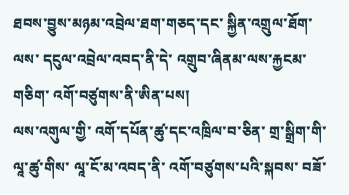ཐབས་བྱུས་མཉམ་འབྲེལ་ཐག་གཅད་དང་ སྐྱིན་འགྲུལ་ཐོག་ལས་ དངུལ་འབྲེལ་འབད་ནི་དེ་ འགྲུབ་ཞིནམ་ལས་རྐྱངམ་གཅིག་ འགོ་བཙུགས་ནི་ཨིན་པས།
ལས་འགུལ་གྱི་ འགོ་དཔོན་ཚུ་དང་འཁྲིལ་བ་ཅིན་ གྲ་སྒྲིག་གི་ལཱ་ཚུ་གིས་ ལཱ་ངོ་མ་འབད་ནི་ འགོ་བཙུགས་པའི་སྐབས་ བཟོ་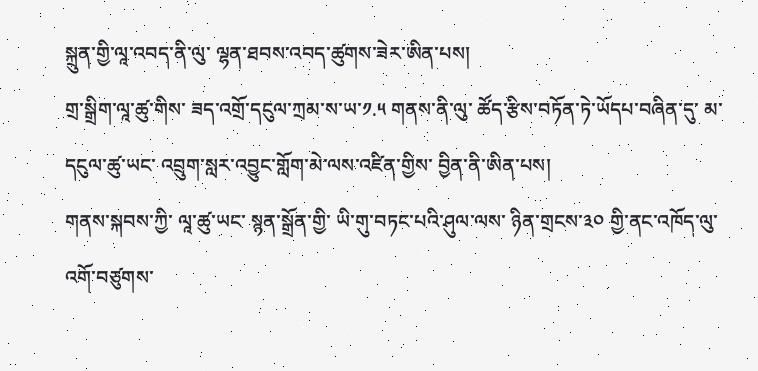སྐྲུན་གྱི་ལཱ་འབད་ནི་ལུ་ ལྷན་ཐབས་འབད་ཚུགས་ཟེར་ཨིན་པས།
གྲ་སྒྲིག་ལཱ་ཚུ་གིས་ ཟད་འགྲོ་དངུལ་ཀྲམ་ས་ཡ་༡.༥ གནས་ནི་ལུ་ ཚོད་རྩིས་བཏོན་ཏེ་ཡོདཔ་བཞིན་དུ་ མ་དངུལ་ཚུ་ཡང་ འབྲུག་སླར་འབྱུང་གློག་མེ་ལས་འཛིན་གྱིས་ བྱིན་ནི་ཨིན་པས།
གནས་སྐབས་ཀྱི་ ལཱ་ཚུ་ཡང་ སྙན་སྒྲོན་གྱི་ ཡི་གུ་བཏང་པའི་ཤུལ་ལས་ ཉིན་གྲངས་༣༠ གྱི་ནང་འཁོད་ལུ་ འགོ་བཙུགས་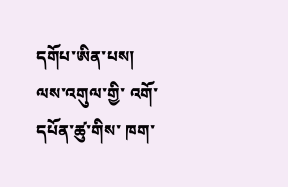དགོཔ་ཨིན་པས།
ལས་འགུལ་གྱི་ འགོ་དཔོན་ཚུ་གིས་ ཁག་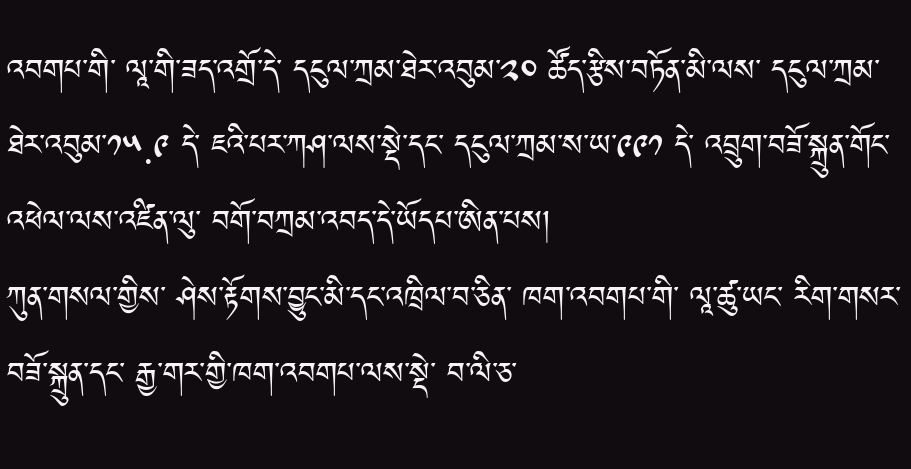འབགཔ་གི་ ལཱ་གི་ཟད་འགྲོ་དེ་ དངུལ་ཀྲམ་ཐེར་འབུམ་༢༠ ཚོད་རྩིས་བཏོན་མི་ལས་ དངུལ་ཀྲམ་ཐེར་འབུམ་༡༥.༩ དེ་ ཇའི་པར་ཀཤ་ལས་སྡེ་དང་ དངུལ་ཀྲམ་ས་ཡ་༩༩༡ དེ་ འབྲུག་བཟོ་སྐྲུན་གོང་འཕེལ་ལས་འཛིན་ལུ་ བགོ་བཀྲམ་འབད་དེ་ཡོདཔ་ཨིན་པས།
ཀུན་གསལ་གྱིས་ ཤེས་རྟོགས་བྱུང་མི་དང་འཁྲིལ་བ་ཅིན་ ཁག་འབགཔ་གི་ ལཱ་ཚུ་ཡང་ རིག་གསར་བཟོ་སྐྲུན་དང་ རྒྱ་གར་གྱི་ཁག་འབགཔ་ལས་སྡེ་ བ་ལི་ཅ་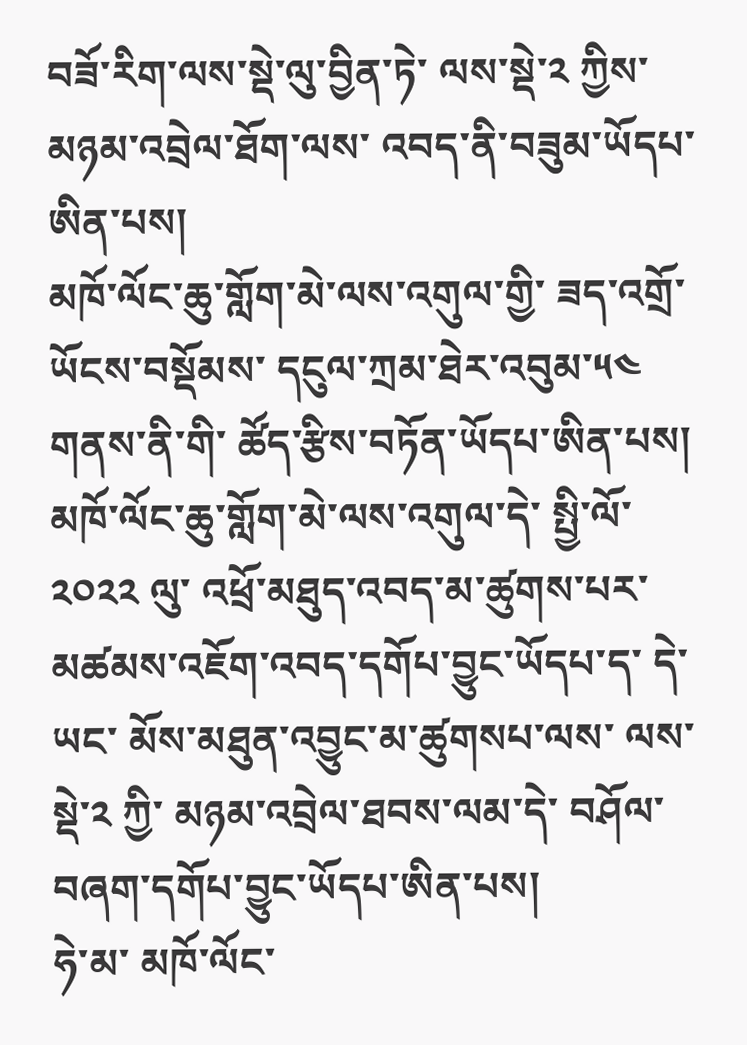བཟོ་རིག་ལས་སྡེ་ལུ་བྱིན་ཏེ་ ལས་སྡེ་༢ ཀྱིས་ མཉམ་འབྲེལ་ཐོག་ལས་ འབད་ནི་བཟུམ་ཡོདཔ་ཨིན་པས།
མཁོ་ལོང་ཆུ་གློག་མེ་ལས་འགུལ་གྱི་ ཟད་འགྲོ་ཡོངས་བསྡོམས་ དངུལ་ཀྲམ་ཐེར་འབུམ་༥༤ གནས་ནི་གི་ ཚོད་རྩིས་བཏོན་ཡོདཔ་ཨིན་པས།
མཁོ་ལོང་ཆུ་གློག་མེ་ལས་འགུལ་དེ་ སྤྱི་ལོ་༢༠༢༢ ལུ་ འཕྲོ་མཐུད་འབད་མ་ཚུགས་པར་ མཚམས་འཇོག་འབད་དགོཔ་བྱུང་ཡོདཔ་ད་ དེ་ཡང་ མོས་མཐུན་འབྱུང་མ་ཚུགསཔ་ལས་ ལས་སྡེ་༢ ཀྱི་ མཉམ་འབྲེལ་ཐབས་ལམ་དེ་ བཤོལ་བཞག་དགོཔ་བྱུང་ཡོདཔ་ཨིན་པས།
ཧེ་མ་ མཁོ་ལོང་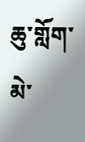ཆུ་གློག་མེ་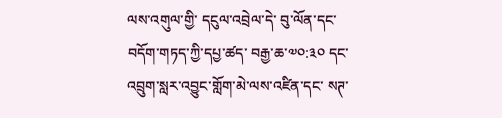ལས་འགུལ་གྱི་ དངུལ་འབྲེལ་དེ་ བུ་ལོན་དང་ བདོག་གཏད་ཀྱི་དཔྱ་ཚད་ བརྒྱ་ཆ་༧༠:༣༠ དང་ འབྲུག་སླར་འབྱུང་གློག་མེ་ལས་འཛིན་དང་ སཊ་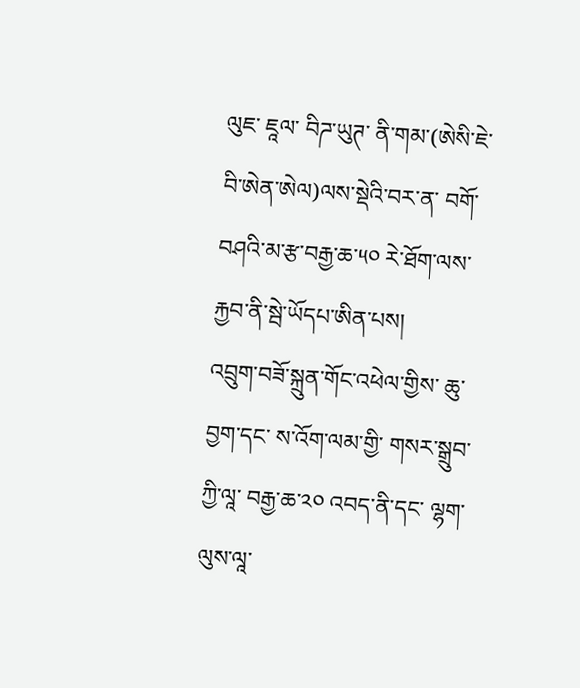ལུཇ་ ཇཱལ་ བིཌ་ཡུཊ་ ནི་གམ་(ཨེསི་ཇེ་བི་ཨེན་ཨེལ)ལས་སྡེའི་བར་ན་ བགོ་བཤའི་མ་རྩ་བརྒྱ་ཆ་༥༠ རེ་ཐོག་ལས་ རྐྱབ་ནི་སྦེ་ཡོདཔ་ཨིན་པས།
འབྲུག་བཟོ་སྐྲུན་གོང་འཕེལ་གྱིས་ ཆུ་བྱག་དང་ ས་འོག་ལམ་གྱི་ གསར་སྒྲུབ་ཀྱི་ལཱ་ བརྒྱ་ཆ་༢༠ འབད་ནི་དང་ ལྷག་ལུས་ལཱ་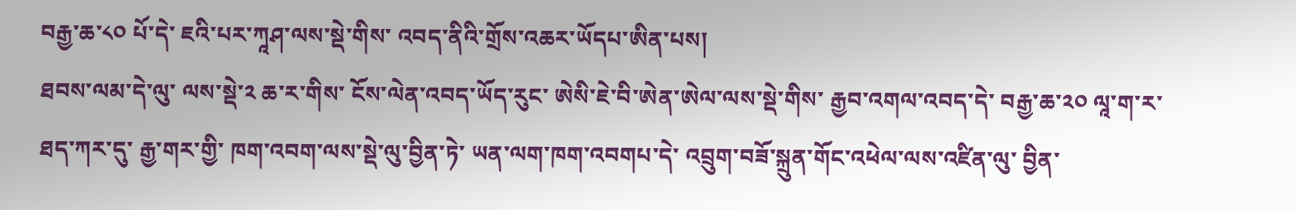བརྒྱ་ཆ་༨༠ པོ་དེ་ ཇའི་པར་ཀཱཤ་ལས་སྡེ་གིས་ འབད་ནིའི་གྲོས་འཆར་ཡོདཔ་ཨིན་པས།
ཐབས་ལམ་དེ་ལུ་ ལས་སྡེ་༢ ཆ་ར་གིས་ ངོས་ལེན་འབད་ཡོད་རུང་ ཨེསི་ཇེ་བི་ཨེན་ཨེལ་ལས་སྡེ་གིས་ རྒྱབ་འགལ་འབད་དེ་ བརྒྱ་ཆ་༢༠ ལཱ་ག་ར་ ཐད་ཀར་དུ་ རྒྱ་གར་གྱི་ ཁག་འབག་ལས་སྡེ་ལུ་བྱིན་ཏེ་ ཡན་ལག་ཁག་འབགཔ་དེ་ འབྲུག་བཟོ་སྐྲུན་གོང་འཕེལ་ལས་འཛིན་ལུ་ བྱིན་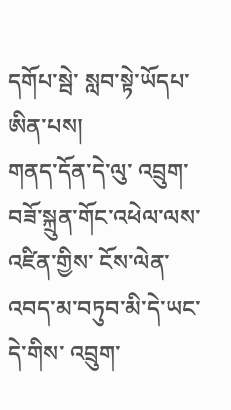དགོཔ་སྦེ་ སླབ་སྟེ་ཡོདཔ་ཨིན་པས།
གནད་དོན་དེ་ལུ་ འབྲུག་བཟོ་སྐྲུན་གོང་འཕེལ་ལས་འཛིན་གྱིས་ ངོས་ལེན་འབད་མ་བཏུབ་མི་དེ་ཡང་ དེ་གིས་ འབྲུག་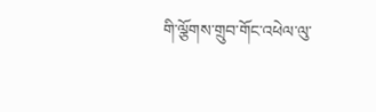གི་ལྕོགས་གྲུབ་གོང་འཕེལ་ལུ་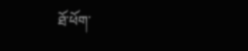ཐོ་ཕོག་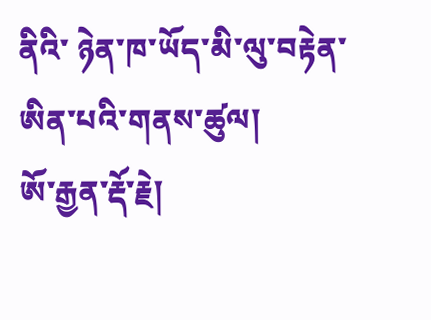ནིའི་ ཉེན་ཁ་ཡོད་མི་ལུ་བརྟེན་ ཨིན་པའི་གནས་ཚུལ།
ཨོ་རྒྱན་རྡོ་རྗེ།